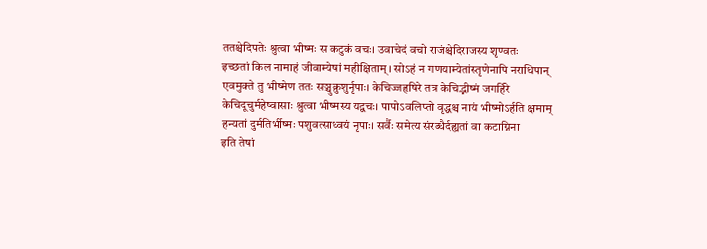ततश्चेदिपतेः श्रुत्वा भीष्मः स कटुकं वचः। उवाचेदं वचो राजंश्चेदिराजस्य शृण्वतः
इच्छतां किल नामाहं जीवाम्येषां महीक्षिताम्। सोऽहं न गणयाम्येतांस्तृणेनापि नराधिपान्
एवमुक्ते तु भीष्मेण ततः सञ्चुक्रुशुर्नृपाः। केचिज्जहृषिरे तत्र केचिद्भीष्मं जगर्हिरे
केचिदूचुर्महेष्वासाः श्रुत्वा भीष्मस्य यद्वचः। पापोऽवलिप्तो वृद्धश्च नायं भीष्मोऽर्हति क्षमाम्
हन्यतां दुर्मतिर्भीष्मः पशुवत्साध्वयं नृपाः। सर्वैः समेत्य संरब्धैर्दह्यतां वा कटाग्निना
इति तेषां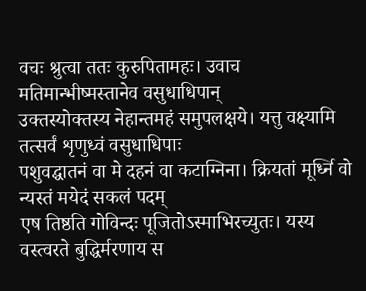वचः श्रुत्वा ततः कुरुपितामहः। उवाच मतिमान्भीष्मस्तानेव वसुधाधिपान्
उक्तस्योक्तस्य नेहान्तमहं समुपलक्षये। यत्तु वक्ष्यामि तत्सर्वं शृणुध्वं वसुधाधिपाः
पशुवद्घातनं वा मे दहनं वा कटाग्निना। क्रियतां मूर्ध्नि वो न्यस्तं मयेदं सकलं पदम्
एष तिष्ठति गोविन्दः पूजितोऽस्माभिरच्युतः। यस्य वस्त्वरते बुद्धिर्मरणाय स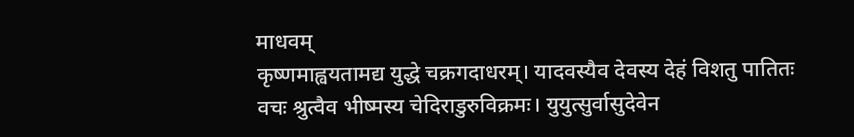माधवम्
कृष्णमाह्वयतामद्य युद्धे चक्रगदाधरम्। यादवस्यैव देवस्य देहं विशतु पातितः
वचः श्रुत्वैव भीष्मस्य चेदिराडुरुविक्रमः। युयुत्सुर्वासुदेवेन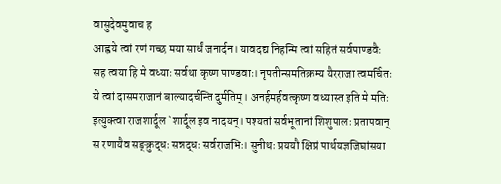वासुदेवमुवाच ह
आह्वये त्वां रणं गच्छ मया सार्धं जनार्दन। यावदद्य निहन्मि त्वां सहितं सर्वपाण्डवैः
सह त्वया हि मे वध्याः सर्वथा कृष्ण पाण्डवाः। नृपतीन्समतिक्रम्य यैरराजा त्वमर्चितः
ये त्वां दासमराजानं बाल्यादर्चन्ति दुर्मतिम्। अनर्हमर्हवत्कृष्ण वध्यास्त इति मे मतिः
इत्युक्त्वा राजशार्दूल `शार्दूल इव नादयन्। पश्यतां सर्वभूतानां शिशुपालः प्रतापवान्
स रणायैव सङ्क्रुद्धः सन्नद्धः सर्वराजभिः। सुनीथः प्रययौ क्षिप्रं पार्थयज्ञजिघांसया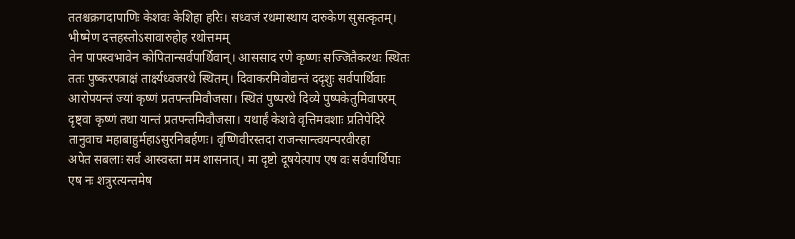ततश्चक्रगदापाणिः केशवः केशिहा हरिः। सध्वजं रथमास्थाय दारुकेण सुसत्कृतम्। भीष्मेण दत्तहस्तोऽसावारुहोह रथोत्तमम्
तेन पापस्वभावेन कोपितान्सर्वपार्थिवान्। आससाद रणे कृष्णः सज्जितैकरथः स्थितः
ततः पुष्करपत्राक्षं तार्क्ष्यध्वजरथे स्थितम्। दिवाकरमिवोद्यन्तं ददृशुः सर्वपार्थिवाः
आरोपयन्तं ज्यां कृष्णं प्रतपन्तमिवौजसा। स्थितं पुष्परथे दिव्ये पुष्पकेतुमिवापरम्
दृष्ट्वा कृष्णं तथा यान्तं प्रतपन्तमिवौजसा। यथार्हं केशवे वृत्तिमवशाः प्रतिपेदिरे
तानुवाच महाबाहुर्महाऽसुरनिबर्हणः। वृष्णिवीरस्तदा राजन्सान्त्वयन्परवीरहा
अपेत सबलाः सर्व आस्वस्ता मम शासनात्। मा दृष्टो दूषयेत्पाप एष वः सर्वपार्थिपाः
एष नः शत्रुरत्यन्तमेष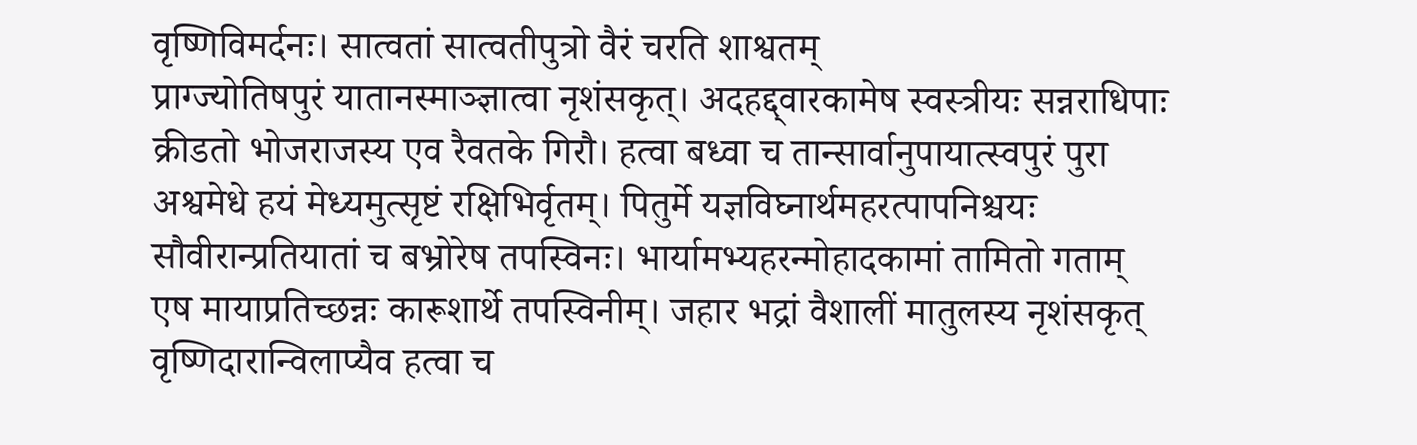वृष्णिविमर्दनः। सात्वतां सात्वतीपुत्रो वैरं चरति शाश्वतम्
प्राग्ज्योतिषपुरं यातानस्माञ्ज्ञात्वा नृशंसकृत्। अदहद्द्वारकामेष स्वस्त्रीयः सन्नराधिपाः
क्रीडतो भोजराजस्य एव रैवतके गिरौ। हत्वा बध्वा च तान्सार्वानुपायात्स्वपुरं पुरा
अश्वमेधे हयं मेध्यमुत्सृष्टं रक्षिभिर्वृतम्। पितुर्मे यज्ञविघ्नार्थमहरत्पापनिश्चयः
सौवीरान्प्रतियातां च बभ्रोरेष तपस्विनः। भार्यामभ्यहरन्मोहादकामां तामितो गताम्
एष मायाप्रतिच्छन्नः कारूशार्थे तपस्विनीम्। जहार भद्रां वैशालीं मातुलस्य नृशंसकृत्
वृष्णिदारान्विलाप्यैव हत्वा च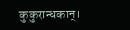कुकुरान्धकान्।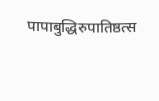पापाबुद्धिरुपातिष्ठत्स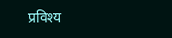प्रविश्य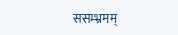ससम्भ्रमम्